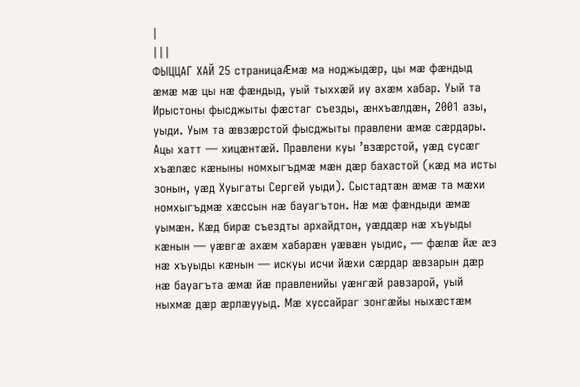|
|||
ФЫЦЦАГ ХАЙ 25 страницаÆмæ ма ноджыдæр, цы мæ фæндыд æмæ мæ цы нæ фæндыд, уый тыххæй иу ахæм хабар. Уый та Ирыстоны фысджыты фæстаг съезды, æнхъæлдæн, 2001 азы, уыди. Уым та æвзæрстой фысджыты правлени æмæ сæрдары. Ацы хатт — хицæнтæй. Правлени куы ’взæрстой, уæд сусæг хъæлæс кæныны номхыгъдмæ мæн дæр бахастой (кæд ма исты зонын, уæд Хуыгаты Сергей уыди). Сыстадтæн æмæ та мæхи номхыгъдмæ хæссын нæ бауагътон. Нæ мæ фæндыди æмæ уымæн. Кæд бирæ съездты архайдтон, уæддæр нæ хъуыды кæнын — уæвгæ ахæм хабарæн уæвæн уыдис, — фæлæ йæ æз нæ хъуыды кæнын — искуы исчи йæхи сæрдар æвзарын дæр нæ бауагъта æмæ йæ правленийы уæнгæй равзарой, уый ныхмæ дæр æрлæууыд. Мæ хуссайраг зонгæйы ныхæстæм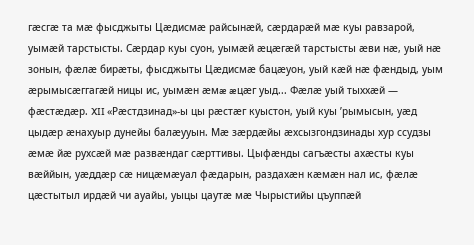гæсгæ та мæ фысджыты Цæдисмæ райсынæй, сæрдарæй мæ куы равзарой, уымæй тарстысты. Сæрдар куы суон, уымæй æцæгæй тарстысты æви нæ, уый нæ зонын, фæлæ бирæты, фысджыты Цæдисмæ бацæуон, уый кæй нæ фæндыд, уым æрымысæггагæй ницы ис, уымæн æмæ æцæг уыд... Фæлæ уый тыххæй — фæстæдæр. XII «Рæстдзинад»-ы цы рæстæг куыстон, уый куы ’рымысын, уæд цыдæр æнахуыр дунейы балæууын. Мæ зæрдæйы æхсызгондзинады хур ссудзы æмæ йæ рухсæй мæ развæндаг сæрттивы. Цыфæнды сагъæсты ахæсты куы вæййын, уæддæр сæ ницæмæуал фæдарын, раздахæн кæмæн нал ис, фæлæ цæстытыл ирдæй чи ауайы, уыцы цаутæ мæ Чырыстийы цъуппæй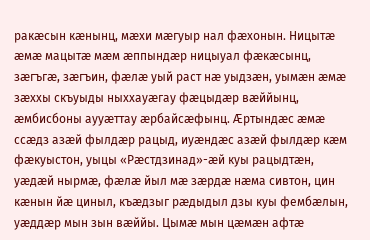ракæсын кæнынц, мæхи мæгуыр нал фæхонын. Ницытæ æмæ мацытæ мæм æппындæр ницыуал фæкæсынц, зæгъгæ, зæгъин, фæлæ уый раст нæ уыдзæн, уымæн æмæ зæххы скъуыды ныххауæгау фæцыдæр вæййынц, æмбисбоны аууæттау æрбайсæфынц. Æртындæс æмæ ссæдз азæй фылдæр рацыд, иуæндæс азæй фылдæр кæм фæкуыстон, уыцы «Рæстдзинад»-æй куы рацыдтæн, уæдæй нырмæ, фæлæ йыл мæ зæрдæ нæма сивтон, цин кæнын йæ циныл, къæдзыг рæдыдыл дзы куы фембæлын, уæддæр мын зын вæййы. Цымæ мын цæмæн афтæ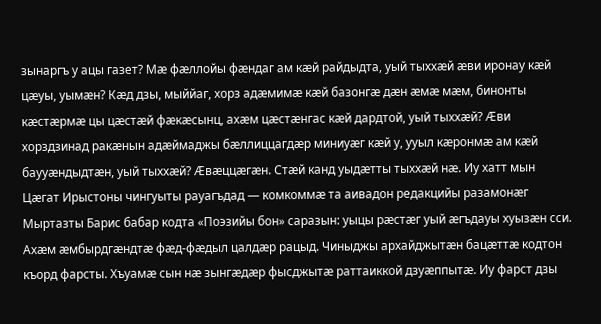зынаргъ у ацы газет? Мæ фæллойы фæндаг ам кæй райдыдта, уый тыххæй æви иронау кæй цæуы, уымæн? Кæд дзы, мыййаг, хорз адæмимæ кæй базонгæ дæн æмæ мæм, бинонты кæстæрмæ цы цæстæй фæкæсынц, ахæм цæстæнгас кæй дардтой, уый тыххæй? Æви хорздзинад ракæнын адæймаджы бæллиццагдæр миниуæг кæй у, ууыл кæронмæ ам кæй баууæндыдтæн, уый тыххæй? Æвæццæгæн. Стæй канд уыдæтты тыххæй нæ. Иу хатт мын Цæгат Ирыстоны чингуыты рауагъдад — комкоммæ та аивадон редакцийы разамонæг Мыртазты Барис бабар кодта «Поэзийы бон» саразын: уыцы рæстæг уый æгъдауы хуызæн сси. Ахæм æмбырдгæндтæ фæд-фæдыл цалдæр рацыд. Чиныджы архайджытæн бацæттæ кодтон къорд фарсты. Хъуамæ сын нæ зынгæдæр фысджытæ раттаиккой дзуæппытæ. Иу фарст дзы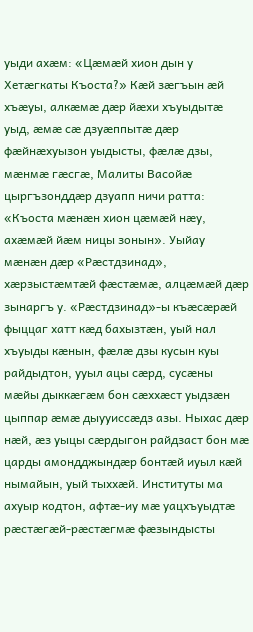уыди ахæм: «Цæмæй хион дын у Хетæгкаты Къоста?» Кæй зæгъын æй хъæуы, алкæмæ дæр йæхи хъуыдытæ уыд, æмæ сæ дзуæппытæ дæр фæйнæхуызон уыдысты, фæлæ дзы, мæнмæ гæсгæ, Малиты Васойæ цыргъзонддæр дзуапп ничи ратта: «Къоста мæнæн хион цæмæй нæу, ахæмæй йæм ницы зонын». Уыйау мæнæн дæр «Рæстдзинад», хæрзыстæмтæй фæстæмæ, алцæмæй дæр зынаргъ у. «Рæстдзинад»-ы къæсæрæй фыццаг хатт кæд бахызтæн, уый нал хъуыды кæнын, фæлæ дзы кусын куы райдыдтон, ууыл ацы сæрд, сусæны мæйы дыккæгæм бон сæххæст уыдзæн цыппар æмæ дыууиссæдз азы. Ныхас дæр нæй, æз уыцы сæрдыгон райдзаст бон мæ царды амондджындæр бонтæй иуыл кæй нымайын, уый тыххæй. Институты ма ахуыр кодтон, афтæ-иу мæ уацхъуыдтæ рæстæгæй-рæстæгмæ фæзындысты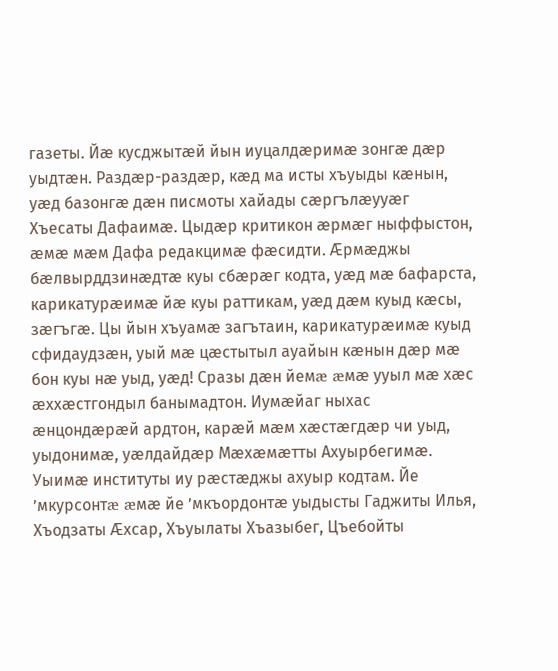газеты. Йæ кусджытæй йын иуцалдæримæ зонгæ дæр уыдтæн. Раздæр-раздæр, кæд ма исты хъуыды кæнын, уæд базонгæ дæн писмоты хайады сæргълæууæг Хъесаты Дафаимæ. Цыдæр критикон æрмæг ныффыстон, æмæ мæм Дафа редакцимæ фæсидти. Æрмæджы бæлвырддзинæдтæ куы сбæрæг кодта, уæд мæ бафарста, карикатурæимæ йæ куы раттикам, уæд дæм куыд кæсы, зæгъгæ. Цы йын хъуамæ загътаин, карикатурæимæ куыд сфидаудзæн, уый мæ цæстытыл ауайын кæнын дæр мæ бон куы нæ уыд, уæд! Сразы дæн йемæ æмæ ууыл мæ хæс æххæстгондыл банымадтон. Иумæйаг ныхас æнцондæрæй ардтон, карæй мæм хæстæгдæр чи уыд, уыдонимæ, уæлдайдæр Мæхæмæтты Ахуырбегимæ. Уыимæ институты иу рæстæджы ахуыр кодтам. Йе ’мкурсонтæ æмæ йе ’мкъордонтæ уыдысты Гаджиты Илья, Хъодзаты Æхсар, Хъуылаты Хъазыбег, Цъебойты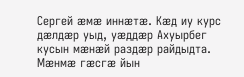Сергей æмæ иннæтæ. Кæд иу курс дæлдæр уыд, уæддæр Ахуырбег кусын мæнæй раздæр райдыдта. Мæнмæ гæсгæ йын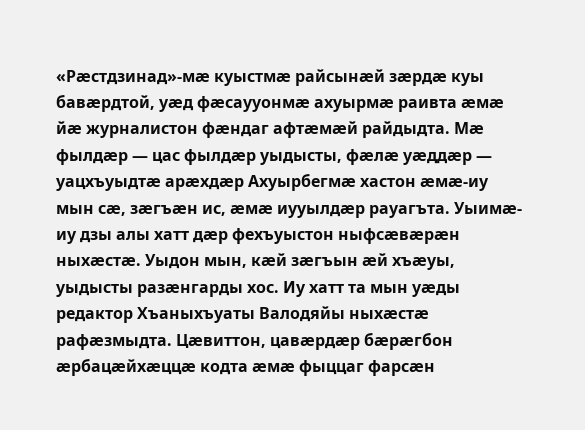«Рæстдзинад»-мæ куыстмæ райсынæй зæрдæ куы бавæрдтой, уæд фæсаууонмæ ахуырмæ раивта æмæ йæ журналистон фæндаг афтæмæй райдыдта. Мæ фылдæр — цас фылдæр уыдысты, фæлæ уæддæр — уацхъуыдтæ арæхдæр Ахуырбегмæ хастон æмæ-иу мын сæ, зæгъæн ис, æмæ иууылдæр рауагъта. Уыимæ-иу дзы алы хатт дæр фехъуыстон ныфсæвæрæн ныхæстæ. Уыдон мын, кæй зæгъын æй хъæуы, уыдысты разæнгарды хос. Иу хатт та мын уæды редактор Хъаныхъуаты Валодяйы ныхæстæ рафæзмыдта. Цæвиттон, цавæрдæр бæрæгбон æрбацæйхæццæ кодта æмæ фыццаг фарсæн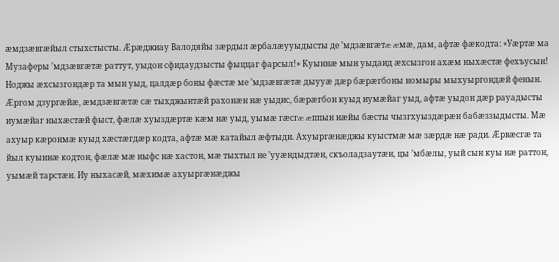æмдзæвгæйыл стыхстысты. Æрæджиау Валодяйы зæрдыл æрбалæууыдысты де ’мдзæвгæтæ æмæ, дам, афтæ фæкодта: «Уæртæ ма Музаферы ’мдзæвгæтæ раттут, уыдон сфидаудзысты фыццаг фарсыл!» Куыннæ мын уыдаид æхсызгон ахæм ныхæстæ фехъусын! Ноджы æхсызгондæр та мын уыд, цалдæр боны фæстæ ме ’мдзæвгæтæ дыууæ дæр бæрæгбоны номыры мыхуыргондæй фенын. Æргом дзургæйæ, æмдзæвгæтæ сæ тыхджынтæй рахонæн нæ уыдис, бæрæгбон куыд иумæйаг уыд, афтæ уыдон дæр рауадысты иумæйаг ныхæстæй фыст, фæлæ хуыздæртæ кæм нæ уыд, уымæ гæсгæ æппын нæйы бæсты чызгхуыздæрæн бабæззыдысты. Мæ ахуыр кæронмæ куыд хæстæгдæр кодта, афтæ мæ катайыл æфтыди. Ахуыргæнæджы куыстмæ мæ зæрдæ нæ ради. Æрвæсгæ та йыл куыннæ кодтон, фæлæ мæ ныфс нæ хастон, мæ тыхтыл не ’ууæндыдтæн, скъоладзаутæн, цы ’мбæлы, уый сын куы нæ раттон, уымæй тарстæн. Иу ныхасæй, мæхимæ ахуыргæнæджы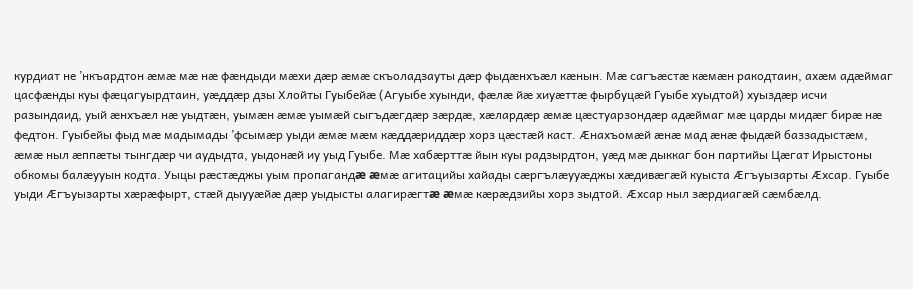курдиат не ’нкъардтон æмæ мæ нæ фæндыди мæхи дæр æмæ скъоладзауты дæр фыдæнхъæл кæнын. Мæ сагъæстæ кæмæн ракодтаин, ахæм адæймаг цасфæнды куы фæцагуырдтаин, уæддæр дзы Хлойты Гуыбейæ (Агуыбе хуынди, фæлæ йæ хиуæттæ фырбуцæй Гуыбе хуыдтой) хуыздæр исчи разындаид, уый æнхъæл нæ уыдтæн, уымæн æмæ уымæй сыгъдæгдæр зæрдæ, хæлардæр æмæ цæстуарзондæр адæймаг мæ царды мидæг бирæ нæ федтон. Гуыбейы фыд мæ мадымады ’фсымæр уыди æмæ мæм кæддæриддæр хорз цæстæй каст. Æнахъомæй æнæ мад æнæ фыдæй баззадыстæм, æмæ ныл æппæты тынгдæр чи аудыдта, уыдонæй иу уыд Гуыбе. Мæ хабæрттæ йын куы радзырдтон, уæд мæ дыккаг бон партийы Цæгат Ирыстоны обкомы балæууын кодта. Уыцы рæстæджы уым пропагандæ æмæ агитацийы хайады сæргълæууæджы хæдивæгæй куыста Æгъуызарты Æхсар. Гуыбе уыди Æгъуызарты хæрæфырт, стæй дыууæйæ дæр уыдысты алагирæгтæ æмæ кæрæдзийы хорз зыдтой. Æхсар ныл зæрдиагæй сæмбæлд.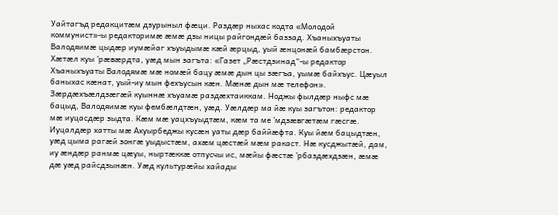Уайтагъд редакцитæм дзурыныл фæци. Раздæр ныхас кодта «Молодой коммунист»-ы редакторимæ æмæ дзы ницы райгондæй баззад. Хъаныхъуаты Валодяимæ цыдæр иумæйаг хъуыдымæ кæй æрцыд, уый æнцонæй бамбæрстон. Хæтæл куы ’рæвæрдта, уæд мын загъта: «Газет „Рæстдзинад“-ы редактор Хъаныхъуаты Валодямæ мæ номæй бацу æмæ дын цы зæгъа, уымæ байхъус. Цæуыл баныхас кæнат, уый-иу мын фехъусын кæн. Мæнæ дын мæ телефон». Зæрдæхъæлдзæгæй куыннæ хъуамæ раздæхтаиккам. Ноджы фылдæр ныфс мæ бацыд, Валодяимæ куы фембæлдтæн, уæд. Уæлдæр ма йæ куы загътон: редактор мæ иуцасдæр зыдта. Кæм мæ уацхъуыдтæм, кæм та ме ’мдзæвгæтæм гæсгæ. Иуцалдæр хатты мæ Ахуырбеджы кусæн уаты дæр баййæфта. Куы йæм бацыдтæн, уæд цыма рагæй зонгæ уыдыстæм, ахæм цæстæй мæм ракаст. Нæ кусджытæй, дам, иу æндæр ранмæ цæуы, ныртæккæ отпусчы ис, мæйы фæстæ ’рбаздæхдзæн, æмæ дæ уæд райсдзынæн. Уæд культурæйы хайады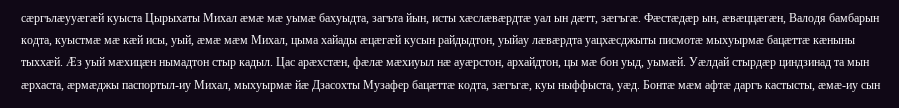сæргълæууæгæй куыста Цырыхаты Михал æмæ мæ уымæ бахуыдта, загъта йын, исты хæслæвæрдтæ уал ын дæтт, зæгъгæ. Фæстæдæр ын, æвæццæгæн, Валодя бамбарын кодта, куыстмæ мæ кæй исы, уый, æмæ мæм Михал, цыма хайады æцæгæй кусын райдыдтон, уыйау лæвæрдта уацхæсджыты писмотæ мыхуырмæ бацæттæ кæныны тыххæй. Æз уый мæхицæн нымадтон стыр кадыл. Цас арæхстæн, фæлæ мæхиуыл нæ ауæрстон, архайдтон, цы мæ бон уыд, уымæй. Уæлдай стырдæр циндзинад та мын æрхаста, æрмæджы паспортыл-иу Михал, мыхуырмæ йæ Дзасохты Музафер бацæттæ кодта, зæгъгæ, куы ныффыста, уæд. Бонтæ мæм афтæ даргъ кастысты, æмæ-иу сын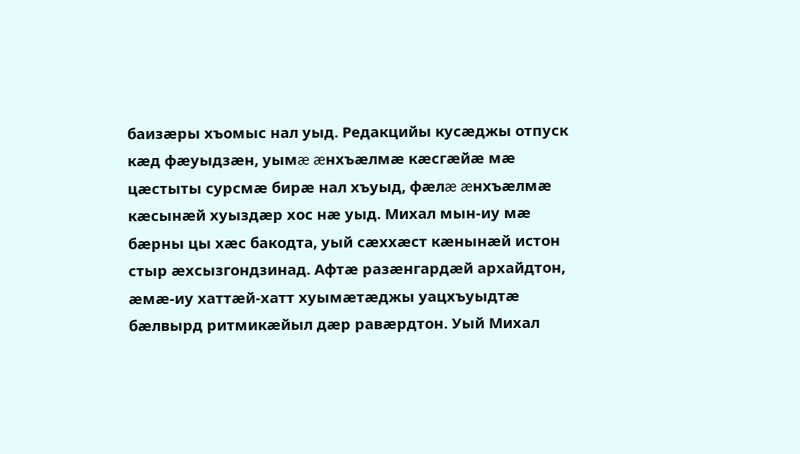баизæры хъомыс нал уыд. Редакцийы кусæджы отпуск кæд фæуыдзæн, уымæ æнхъæлмæ кæсгæйæ мæ цæстыты сурсмæ бирæ нал хъуыд, фæлæ æнхъæлмæ кæсынæй хуыздæр хос нæ уыд. Михал мын-иу мæ бæрны цы хæс бакодта, уый сæххæст кæнынæй истон стыр æхсызгондзинад. Афтæ разæнгардæй архайдтон, æмæ-иу хаттæй-хатт хуымæтæджы уацхъуыдтæ бæлвырд ритмикæйыл дæр равæрдтон. Уый Михал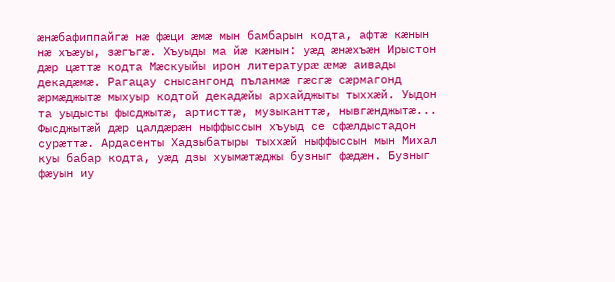æнæбафиппайгæ нæ фæци æмæ мын бамбарын кодта, афтæ кæнын нæ хъæуы, зæгъгæ. Хъуыды ма йæ кæнын: уæд æнæхъæн Ирыстон дæр цæттæ кодта Мæскуыйы ирон литературæ æмæ аивады декадæмæ. Рагацау снысангонд пъланмæ гæсгæ сæрмагонд æрмæджытæ мыхуыр кодтой декадæйы архайджыты тыххæй. Уыдон та уыдысты фысджытæ, артисттæ, музыканттæ, нывгæнджытæ... Фысджытæй дæр цалдæрæн ныффыссын хъуыд се сфæлдыстадон сурæттæ. Ардасенты Хадзыбатыры тыххæй ныффыссын мын Михал куы бабар кодта, уæд дзы хуымæтæджы бузныг фæдæн. Бузныг фæуын иу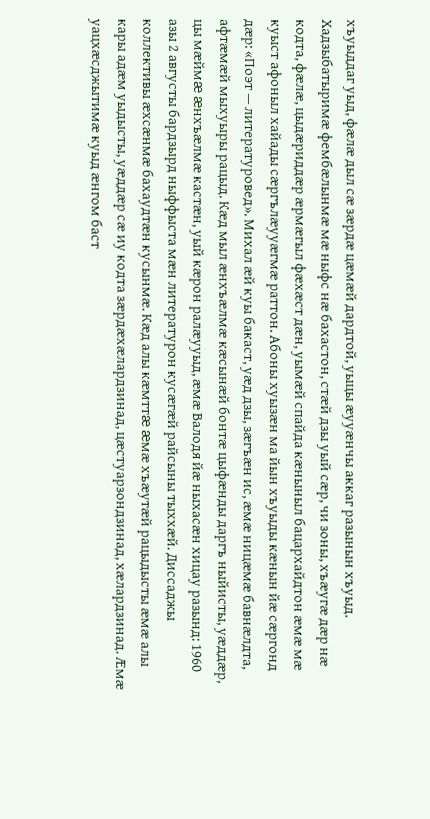хъуыддаг уыд, фæлæ дыл сæ зæрдæ цæмæй дардтой, уыцы æууæнчы аккаг разынын хъуыд. Хадзыбатыримæ фембæлынмæ мæ ныфс нæ бахастон, стæй дзы уый сæр, чи зоны, хъæугæ дæр нæ кодта, фæлæ, цыдæриддæр æрмæгыл фæхæст дæн, уымæй спайда кæныныл бацархайдтон æмæ мæ куыст афоныл хайады сæргълæууæгмæ раттон. Абоны хуызæн ма йын хъуыды кæнын йæ сæргонд дæр: «Поэт — литературовед». Михал æй куы бакаст, уæд дзы, зæгъæн ис, æмæ ницæмæ бавнæлдта, афтæмæй мыхуыры рацыд. Кæд мыл æнхъæлмæ кæсынæй бонтæ цыфæнды даргъ ныйисты, уæддæр, цы мæймæ æнхъæлмæ кастæн, уый кæрон ралæууыд, æмæ Валодя йæ ныхасæн хицау разынд: 1960 азы 2 августы бардзырд ныффыста мæн литературон кусæгæй райсыны тыххæй. Диссаджы коллективы æхсæнмæ бахаудтæн кусынмæ. Кæд алы кæмттæ æмæ хъæутæй рацыдысты æмæ алы кары адæм уыдысты, уæддæр сæ иу кодта зæрдæхæлардзинад, цæстуарзондзинад, хæлардзинад. Æмæ уацхæсджытимæ куыд æнгом баст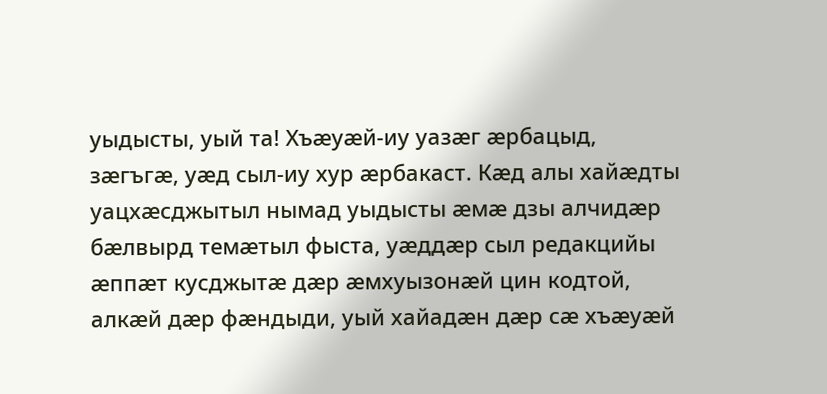уыдысты, уый та! Хъæуæй-иу уазæг æрбацыд, зæгъгæ, уæд сыл-иу хур æрбакаст. Кæд алы хайæдты уацхæсджытыл нымад уыдысты æмæ дзы алчидæр бæлвырд темæтыл фыста, уæддæр сыл редакцийы æппæт кусджытæ дæр æмхуызонæй цин кодтой, алкæй дæр фæндыди, уый хайадæн дæр сæ хъæуæй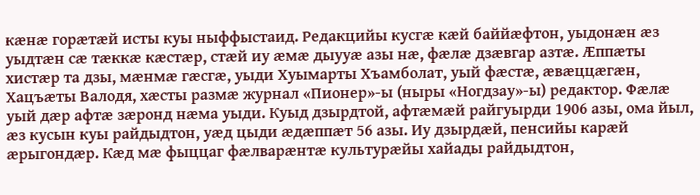кæнæ горæтæй исты куы ныффыстаид. Редакцийы кусгæ кæй баййæфтон, уыдонæн æз уыдтæн сæ тæккæ кæстæр, стæй иу æмæ дыууæ азы нæ, фæлæ дзæвгар азтæ. Æппæты хистæр та дзы, мæнмæ гæсгæ, уыди Хуымарты Хъамболат, уый фæстæ, æвæццæгæн, Хацъæты Валодя, хæсты размæ журнал «Пионер»-ы (ныры «Ногдзау»-ы) редактор. Фæлæ уый дæр афтæ зæронд нæма уыди. Куыд дзырдтой, афтæмæй райгуырди 1906 азы, ома йыл, æз кусын куы райдыдтон, уæд цыди æдæппæт 56 азы. Иу дзырдæй, пенсийы карæй æрыгондæр. Кæд мæ фыццаг фæлварæнтæ культурæйы хайады райдыдтон,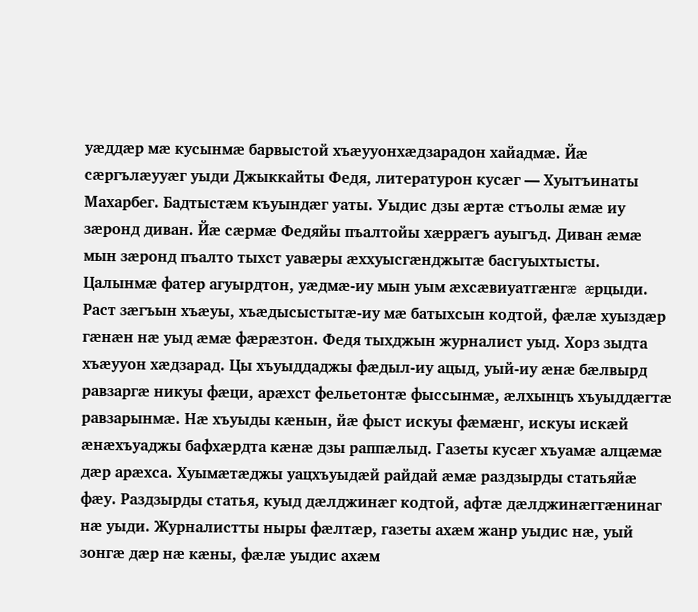уæддæр мæ кусынмæ барвыстой хъæууонхæдзарадон хайадмæ. Йæ сæргълæууæг уыди Джыккайты Федя, литературон кусæг — Хуытъинаты Махарбег. Бадтыстæм къуындæг уаты. Уыдис дзы æртæ стъолы æмæ иу зæронд диван. Йæ сæрмæ Федяйы пъалтойы хæррæгъ ауыгъд. Диван æмæ мын зæронд пъалто тыхст уавæры æххуысгæнджытæ басгуыхтысты. Цалынмæ фатер агуырдтон, уæдмæ-иу мын уым æхсæвиуатгæнгæ æрцыди. Раст зæгъын хъæуы, хъæдысыстытæ-иу мæ батыхсын кодтой, фæлæ хуыздæр гæнæн нæ уыд æмæ фæрæзтон. Федя тыхджын журналист уыд. Хорз зыдта хъæууон хæдзарад. Цы хъуыддаджы фæдыл-иу ацыд, уый-иу æнæ бæлвырд равзаргæ никуы фæци, арæхст фельетонтæ фыссынмæ, æлхынцъ хъуыддæгтæ равзарынмæ. Нæ хъуыды кæнын, йæ фыст искуы фæмæнг, искуы искæй æнæхъуаджы бафхæрдта кæнæ дзы раппæлыд. Газеты кусæг хъуамæ алцæмæ дæр арæхса. Хуымæтæджы уацхъуыдæй райдай æмæ раздзырды статьяйæ фæу. Раздзырды статья, куыд дæлджинæг кодтой, афтæ дæлджинæггæнинаг нæ уыди. Журналистты ныры фæлтæр, газеты ахæм жанр уыдис нæ, уый зонгæ дæр нæ кæны, фæлæ уыдис ахæм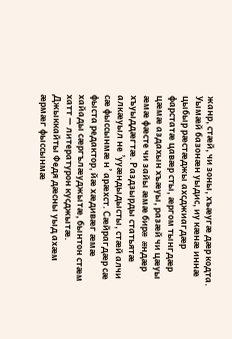жанр, стæй, чи зоны, хъæугæ дæр кодта. Уымæй базонæн уыдис, иу кæнæ иннæ цыбыр рæстæджы ахсджиагдæр фарстатæ цавæр сты, æргом тынгдæр цæмæ аздахын хъæуы, разæй чи цæуы æмæ фæсте чи зайы æмæ бирæ æндæр хъуыддæгтæ. Раздзырды статьятæ алкæуыл не ’ууæндыдысты, стæй алчи сæ фыссынмæ н’ арæхст. Сæйрагдæр сæ фыста редактор, йæ хæдивæг æмæ хайады сæргълæуджытæ, бынтон стæм хатт — литературон кусджытæ. Джыккайты Федя дæсны уыд ахæм æрмæг фыссынмæ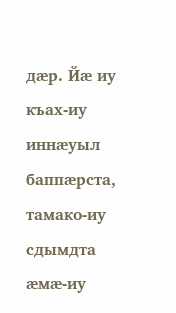дæр. Йæ иу къах-иу иннæуыл баппæрста, тамако-иу сдымдта æмæ-иу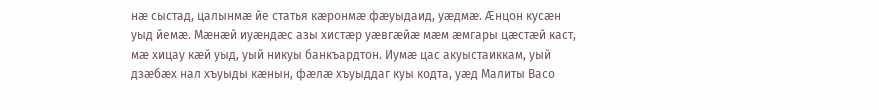нæ сыстад, цалынмæ йе статья кæронмæ фæуыдаид, уæдмæ. Æнцон кусæн уыд йемæ. Мæнæй иуæндæс азы хистæр уæвгæйæ мæм æмгары цæстæй каст, мæ хицау кæй уыд, уый никуы банкъардтон. Иумæ цас акуыстаиккам, уый дзæбæх нал хъуыды кæнын, фæлæ хъуыддаг куы кодта, уæд Малиты Васо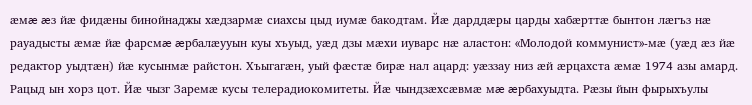æмæ æз йæ фидæны бинойнаджы хæдзармæ сиахсы цыд иумæ бакодтам. Йæ дарддæры царды хабæрттæ бынтон лæгъз нæ рауадысты æмæ йæ фарсмæ æрбалæууын куы хъуыд, уæд дзы мæхи иуварс нæ аластон: «Молодой коммунист»-мæ (уæд æз йæ редактор уыдтæн) йæ кусынмæ райстон. Хъыгагæн, уый фæстæ бирæ нал ацард: уæззау низ æй æрцахста æмæ 1974 азы амард. Рацыд ын хорз цот. Йæ чызг Заремæ кусы телерадиокомитеты. Йæ чындзæхсæвмæ мæ æрбахуыдта. Рæзы йын фырыхъулы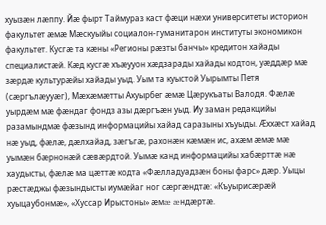хуызæн лæппу. Йæ фырт Таймураз каст фæци нæхи университеты историон факультет æмæ Мæскуыйы социалон-гуманитарон институты экономикон факультет. Кусгæ та кæны «Регионы рæзты банчы» кредитон хайады специалистæй. Кæд кусгæ хъæууон хæдзарады хайады кодтон, уæддæр мæ зæрдæ культурæйы хайады уыд. Уым та куыстой Уырымты Петя (сæргълæууæг), Мæхæмæтты Ахуырбег æмæ Цæрукъаты Валодя. Фæлæ уырдæм мæ фæндаг фондз азы дæргъæн уыд. Иу заман редакцийы разамындмæ фæзынд информацийы хайад саразыны хъуыды. Æххæст хайад нæ уыд, фæлæ, дæлхайад, зæгъгæ, рахонæн кæмæн ис, ахæм æмæ мæ уымæн бæрнонæй сæвæрдтой. Уымæ канд информацийы хабæрттæ нæ хаудысты, фæлæ ма цæттæ кодта «Фæлладуадзæн боны фарс» дæр. Уыцы рæстæджы фæзындысты иумæйаг ног сæргæндтæ: «Къуырисæрæй хуыцаубонмæ», «Хуссар Ирыстоны» æмæ æндæртæ.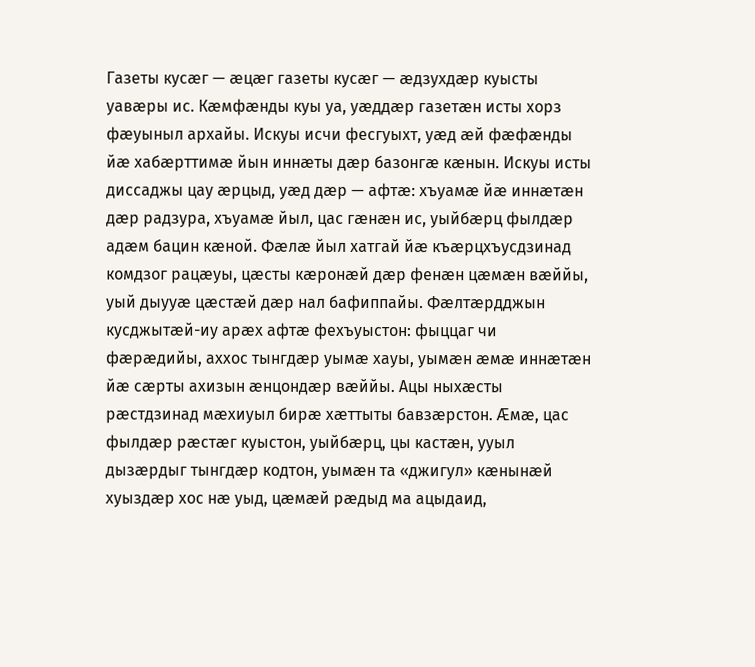Газеты кусæг — æцæг газеты кусæг — æдзухдæр куысты уавæры ис. Кæмфæнды куы уа, уæддæр газетæн исты хорз фæуыныл архайы. Искуы исчи фесгуыхт, уæд æй фæфæнды йæ хабæрттимæ йын иннæты дæр базонгæ кæнын. Искуы исты диссаджы цау æрцыд, уæд дæр — афтæ: хъуамæ йæ иннæтæн дæр радзура, хъуамæ йыл, цас гæнæн ис, уыйбæрц фылдæр адæм бацин кæной. Фæлæ йыл хатгай йæ къæрцхъусдзинад комдзог рацæуы, цæсты кæронæй дæр фенæн цæмæн вæййы, уый дыууæ цæстæй дæр нал бафиппайы. Фæлтæрдджын кусджытæй-иу арæх афтæ фехъуыстон: фыццаг чи фæрæдийы, аххос тынгдæр уымæ хауы, уымæн æмæ иннæтæн йæ сæрты ахизын æнцондæр вæййы. Ацы ныхæсты рæстдзинад мæхиуыл бирæ хæттыты бавзæрстон. Æмæ, цас фылдæр рæстæг куыстон, уыйбæрц, цы кастæн, ууыл дызæрдыг тынгдæр кодтон, уымæн та «джигул» кæнынæй хуыздæр хос нæ уыд, цæмæй рæдыд ма ацыдаид,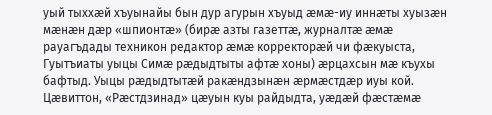уый тыххæй хъуынайы бын дур агурын хъуыд æмæ-иу иннæты хуызæн мæнæн дæр «шпионтæ» (бирæ азты газеттæ, журналтæ æмæ рауагъдады техникон редактор æмæ корректорæй чи фæкуыста, Гуытъиаты уыцы Симæ рæдыдтыты афтæ хоны) æрцахсын мæ къухы бафтыд. Уыцы рæдыдтытæй ракæндзынæн æрмæстдæр иуы кой. Цæвиттон, «Рæстдзинад» цæуын куы райдыдта, уæдæй фæстæмæ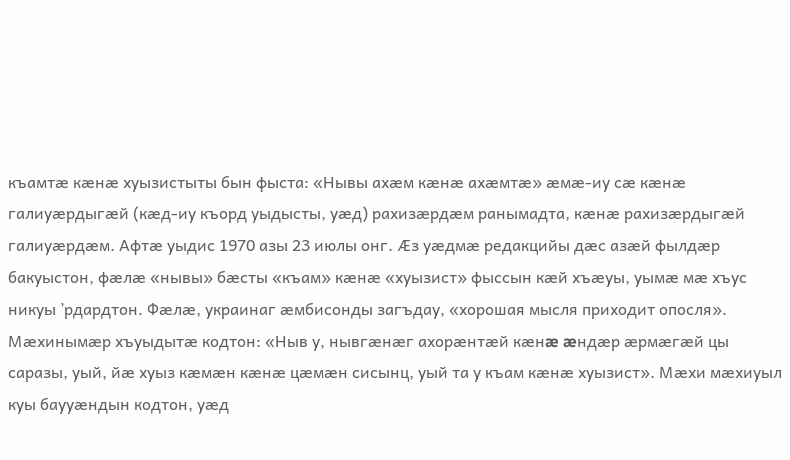къамтæ кæнæ хуызистыты бын фыста: «Нывы ахæм кæнæ ахæмтæ» æмæ-иу сæ кæнæ галиуæрдыгæй (кæд-иу къорд уыдысты, уæд) рахизæрдæм ранымадта, кæнæ рахизæрдыгæй галиуæрдæм. Афтæ уыдис 1970 азы 23 июлы онг. Æз уæдмæ редакцийы дæс азæй фылдæр бакуыстон, фæлæ «нывы» бæсты «къам» кæнæ «хуызист» фыссын кæй хъæуы, уымæ мæ хъус никуы ’рдардтон. Фæлæ, украинаг æмбисонды загъдау, «хорошая мысля приходит опосля». Мæхинымæр хъуыдытæ кодтон: «Ныв у, нывгæнæг ахорæнтæй кæнæ æндæр æрмæгæй цы саразы, уый, йæ хуыз кæмæн кæнæ цæмæн сисынц, уый та у къам кæнæ хуызист». Мæхи мæхиуыл куы баууæндын кодтон, уæд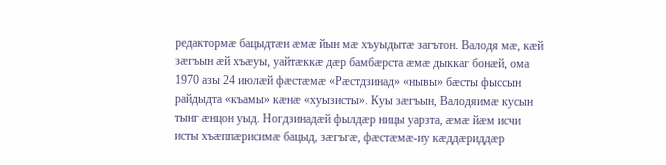редактормæ бацыдтæн æмæ йын мæ хъуыдытæ загътон. Валодя мæ, кæй зæгъын æй хъæуы, уайтæккæ дæр бамбæрста æмæ дыккаг бонæй, ома 1970 азы 24 июлæй фæстæмæ «Рæстдзинад» «нывы» бæсты фыссын райдыдта «къамы» кæнæ «хуызисты». Куы зæгъын, Валодяимæ кусын тынг æнцон уыд. Ногдзинадæй фылдæр ницы уарзта, æмæ йæм исчи исты хъæппæрисимæ бацыд, зæгъгæ, фæстæмæ-иу кæддæриддæр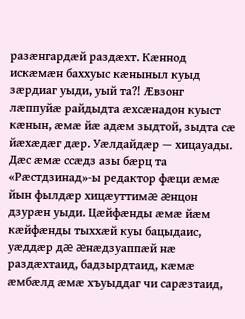разæнгардæй раздæхт. Кæннод искæмæн баххуыс кæныныл куыд зæрдиаг уыди, уый та?! Æвзонг лæппуйæ райдыдта æхсæнадон куыст кæнын, æмæ йæ адæм зыдтой, зыдта сæ йæхæдæг дæр. Уæлдайдæр — хицауады. Дæс æмæ ссæдз азы бæрц та «Рæстдзинад»-ы редактор фæци æмæ йын фылдæр хицæуттимæ æнцон дзурæн уыди. Цæйфæнды æмæ йæм кæйфæнды тыххæй куы бацыдаис, уæддæр дæ æнæдзуаппæй нæ раздæхтаид, бадзырдтаид, кæмæ æмбæлд æмæ хъуыддаг чи сарæзтаид,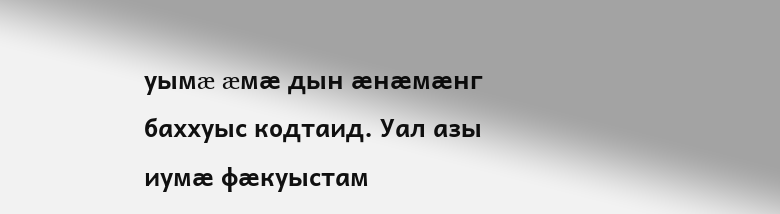уымæ æмæ дын æнæмæнг баххуыс кодтаид. Уал азы иумæ фæкуыстам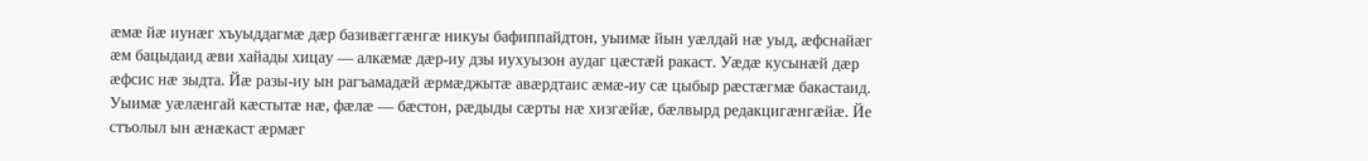æмæ йæ иунæг хъуыддагмæ дæр базивæггæнгæ никуы бафиппайдтон, уыимæ йын уæлдай нæ уыд, æфснайæг æм бацыдаид æви хайады хицау — алкæмæ дæр-иу дзы иухуызон аудаг цæстæй ракаст. Уæдæ кусынæй дæр æфсис нæ зыдта. Йæ разы-иу ын рагъамадæй æрмæджытæ авæрдтаис æмæ-иу сæ цыбыр рæстæгмæ бакастаид. Уыимæ уæлæнгай кæстытæ нæ, фæлæ — бæстон, рæдыды сæрты нæ хизгæйæ, бæлвырд редакцигæнгæйæ. Йе стъолыл ын æнæкаст æрмæг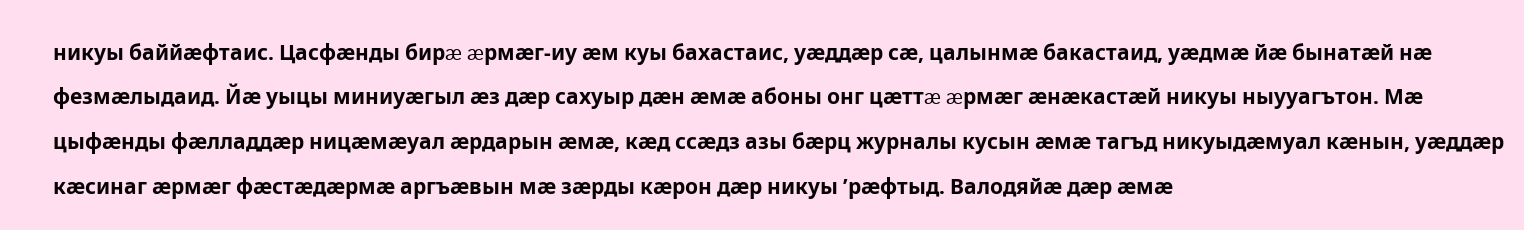никуы баййæфтаис. Цасфæнды бирæ æрмæг-иу æм куы бахастаис, уæддæр сæ, цалынмæ бакастаид, уæдмæ йæ бынатæй нæ фезмæлыдаид. Йæ уыцы миниуæгыл æз дæр сахуыр дæн æмæ абоны онг цæттæ æрмæг æнæкастæй никуы ныууагътон. Мæ цыфæнды фæлладдæр ницæмæуал æрдарын æмæ, кæд ссæдз азы бæрц журналы кусын æмæ тагъд никуыдæмуал кæнын, уæддæр кæсинаг æрмæг фæстæдæрмæ аргъæвын мæ зæрды кæрон дæр никуы ’рæфтыд. Валодяйæ дæр æмæ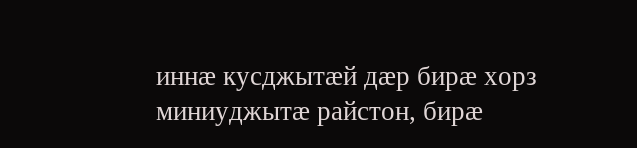иннæ кусджытæй дæр бирæ хорз миниуджытæ райстон, бирæ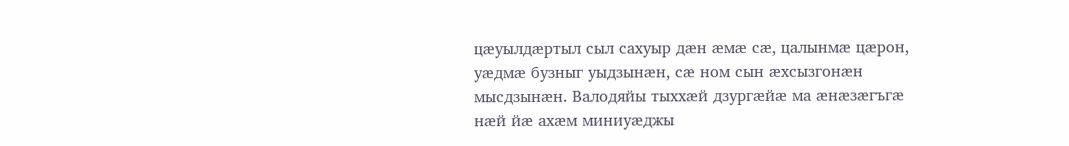цæуылдæртыл сыл сахуыр дæн æмæ сæ, цалынмæ цæрон, уæдмæ бузныг уыдзынæн, сæ ном сын æхсызгонæн мысдзынæн. Валодяйы тыххæй дзургæйæ ма æнæзæгъгæ нæй йæ ахæм миниуæджы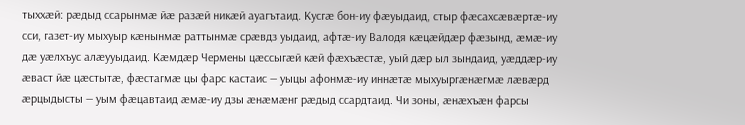тыххæй: рæдыд ссарынмæ йæ разæй никæй ауагътаид. Кусгæ бон-иу фæуыдаид, стыр фæсахсæвæртæ-иу сси, газет-иу мыхуыр кæнынмæ раттынмæ срæвдз уыдаид, афтæ-иу Валодя кæцæйдæр фæзынд, æмæ-иу дæ уæлхъус алæууыдаид. Кæмдæр Чермены цæссыгæй кæй фæхъæстæ, уый дæр ыл зындаид, уæддæр-иу æваст йæ цæстытæ, фæстагмæ цы фарс кастаис — уыцы афонмæ-иу иннæтæ мыхуыргæнæгмæ лæвæрд æрцыдысты — уым фæцавтаид æмæ-иу дзы æнæмæнг рæдыд ссардтаид. Чи зоны, æнæхъæн фарсы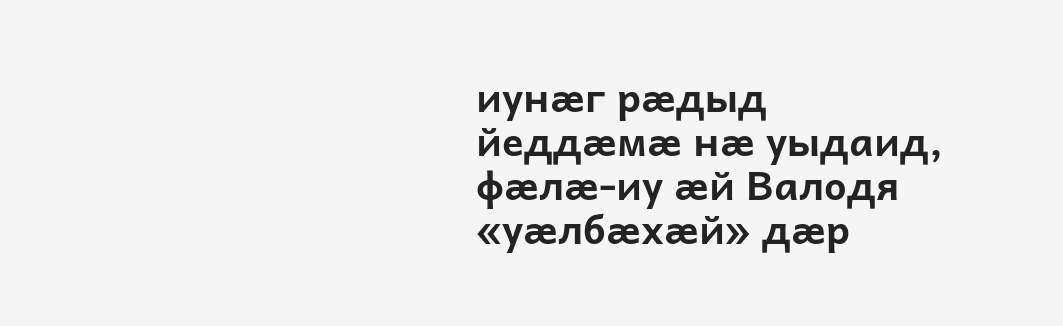иунæг рæдыд йеддæмæ нæ уыдаид, фæлæ-иу æй Валодя «уæлбæхæй» дæр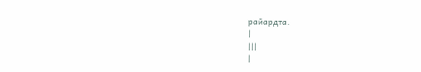райардта.
|
|||
|